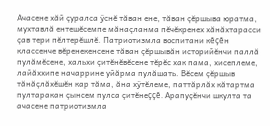Ачасене хăй çуралса ÿснĕ тăван ене, тăван çĕршыва юратма, мухтавлă ентешĕсемпе мăнаçланма пĕчĕкренех хăнăхтарасси çав тери пĕлтерĕшлĕ. Патриотизмла воспитани кĕçĕн классенче вĕренекенсене тăван çĕршывăн историйĕнчи паллă пулăмĕсене, хальхи çитĕнĕвĕсене тĕрĕс хак пама, хисеплеме, лайăххипе начаррине уйăрма пулăшать. Вĕсем çĕршыв тăнăçлăхĕшĕн кар тăма, ăна хÿтĕлеме, паттăрлăх кăтартма пултаракан çынсем пулса çитĕнеççĕ. Арапуçĕнчи шкулта та ачасене патриотизмла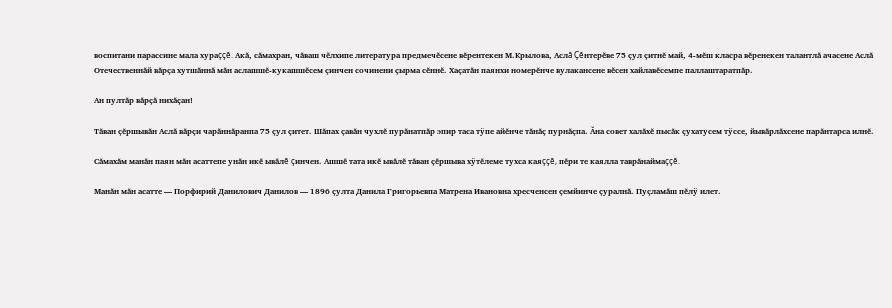воспитани парассине мала хураççĕ. Акă, сăмахран, чăваш чĕлхипе литература предмечĕсене вĕрентекен М.Крылова, Аслă Çĕнтерĕве 75 çул çитнĕ май, 4-мĕш класра вĕренекен талантлă ачасене Аслă Отечественнăй вăрçа хутшăннă мăн аслашшĕ-кукашшĕсем çинчен сочинени çырма сĕннĕ. Хаçатăн паянхи номерĕнче вулакансене вĕсен хайлавĕсемпе паллаштаратпăр.

Ан пултăр вăрçă нихăçан!

Тăван çĕршывăн Аслă вăрçи чарăннăранпа 75 çул çитет. Шăпах çавăн чухлĕ пурăнатпăр эпир таса тÿпе айĕнче тăнăç пурнăçпа. Ăна совет халăхĕ пысăк çухатусем тÿссе, йывăрлăхсене парăнтарса илнĕ.

Сăмахăм манăн паян мăн асаттепе унăн икĕ ывăлĕ çинчен. Ашшĕ тата икĕ ывăлĕ тăван çĕршыва хÿтĕлеме тухса каяççĕ, пĕри те каялла таврăнаймаççĕ.

Манăн мăн асатте — Порфирий Данилович Данилов — 1896 çулта Данила Григорьевпа Матрена Ивановна хресченсен çемйинче çуралнă. Пуçламăш пĕлÿ илет.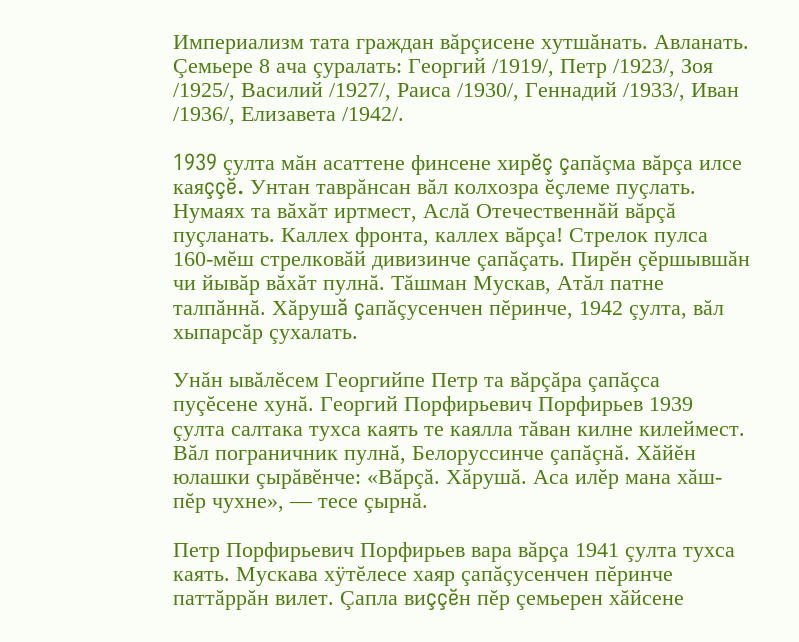Империализм тата граждан вăрçисене хутшăнать. Авланать. Çемьере 8 ача çуралать: Георгий /1919/, Петр /1923/, Зоя /1925/, Василий /1927/, Раиса /1930/, Геннадий /1933/, Иван /1936/, Елизавета /1942/.

1939 çулта мăн асаттене финсене хирĕç çапăçма вăрçа илсе каяççĕ. Унтан таврăнсан вăл колхозра ĕçлеме пуçлать. Нумаях та вăхăт иртмест, Аслă Отечественнăй вăрçă пуçланать. Каллех фронта, каллех вăрçа! Стрелок пулса 160-мĕш стрелковăй дивизинче çапăçать. Пирĕн çĕршывшăн чи йывăр вăхăт пулнă. Тăшман Мускав, Атăл патне талпăннă. Хăрушă çапăçусенчен пĕринче, 1942 çулта, вăл хыпарсăр çухалать.

Унăн ывăлĕсем Георгийпе Петр та вăрçăра çапăçса пуçĕсене хунă. Георгий Порфирьевич Порфирьев 1939 çулта салтака тухса каять те каялла тăван килне килеймест. Вăл пограничник пулнă, Белоруссинче çапăçнă. Хăйĕн юлашки çырăвĕнче: «Вăрçă. Хăрушă. Аса илĕр мана хăш-пĕр чухне», — тесе çырнă.

Петр Порфирьевич Порфирьев вара вăрçа 1941 çулта тухса каять. Мускава хÿтĕлесе хаяр çапăçусенчен пĕринче паттăррăн вилет. Çапла виççĕн пĕр çемьерен хăйсене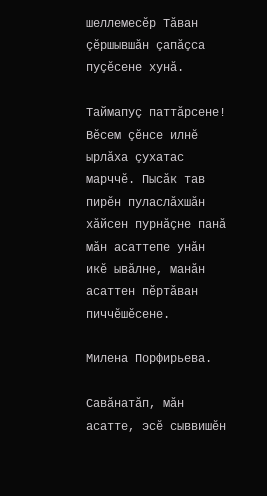шеллемесĕр Тăван çĕршывшăн çапăçса пуçĕсене хунă.

Таймапуç паттăрсене! Вĕсем çĕнсе илнĕ ырлăха çухатас марччĕ. Пысăк тав пирĕн пуласлăхшăн хăйсен пурнăçне панă мăн асаттепе унăн икĕ ывăлне, манăн асаттен пĕртăван пиччĕшĕсене.

Милена Порфирьева.

Савăнатăп, мăн асатте, эсĕ сыввишĕн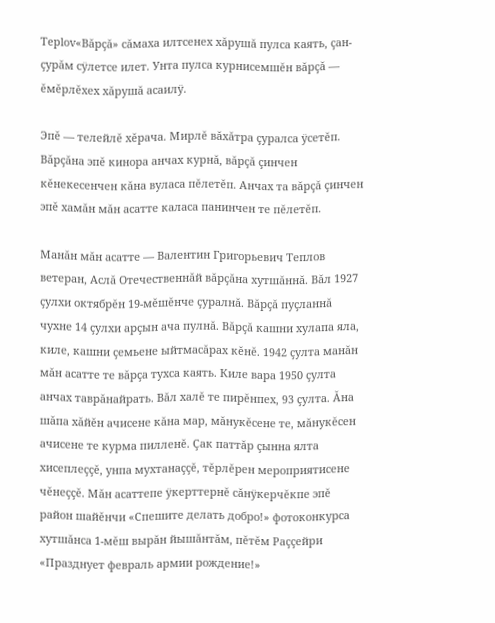Teplov«Вăрçă» сăмаха илтсенех хăрушă пулса каять, çан-çурăм сÿлетсе илет. Унта пулса курнисемшĕн вăрçă — ĕмĕрлĕхех хăрушă асаилÿ.

Эпĕ — телейлĕ хĕрача. Мирлĕ вăхăтра çуралса ÿсетĕп. Вăрçăна эпĕ кинора анчах курнă, вăрçă çинчен кĕнекесенчен кăна вуласа пĕлетĕп. Анчах та вăрçă çинчен эпĕ хамăн мăн асатте каласа панинчен те пĕлетĕп.

Манăн мăн асатте — Валентин Григорьевич Теплов ветеран, Аслă Отечественнăй вăрçăна хутшăннă. Вăл 1927 çулхи октябрĕн 19-мĕшĕнче çуралнă. Вăрçă пуçланнă чухне 14 çулхи арçын ача пулнă. Вăрçă кашни хулапа яла, киле, кашни çемьене ыйтмасăрах кĕнĕ. 1942 çулта манăн мăн асатте те вăрçа тухса каять. Киле вара 1950 çулта анчах таврăнайрать. Вăл халĕ те пирĕнпех, 93 çулта. Ăна шăпа хăйĕн ачисене кăна мар, мăнукĕсене те, мăнукĕсен ачисене те курма пилленĕ. Çак паттăр çынна ялта хисеплеççĕ, унпа мухтанаççĕ, тĕрлĕрен мероприятисене чĕнеççĕ. Мăн асаттепе ÿкерттернĕ сăнÿкерчĕкпе эпĕ район шайĕнчи «Спешите делать добро!» фотоконкурса хутшăнса 1-мĕш вырăн йышăнтăм, пĕтĕм Раççейри «Празднует февраль армии рождение!»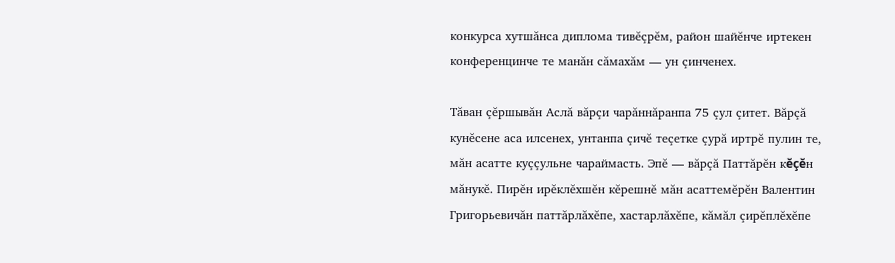конкурса хутшăнса диплома тивĕçрĕм, район шайĕнче иртекен конференцинче те манăн сăмахăм — ун çинченех.

Тăван çĕршывăн Аслă вăрçи чарăннăранпа 75 çул çитет. Вăрçă кунĕсене аса илсенех, унтанпа çичĕ теçетке çурă иртрĕ пулин те, мăн асатте куççульне чараймасть. Эпĕ — вăрçă Паттăрĕн кĕçĕн мăнукĕ. Пирĕн ирĕклĕхшĕн кĕрешнĕ мăн асаттемĕрĕн Валентин Григорьевичăн паттăрлăхĕпе, хастарлăхĕпе, кăмăл çирĕплĕхĕпе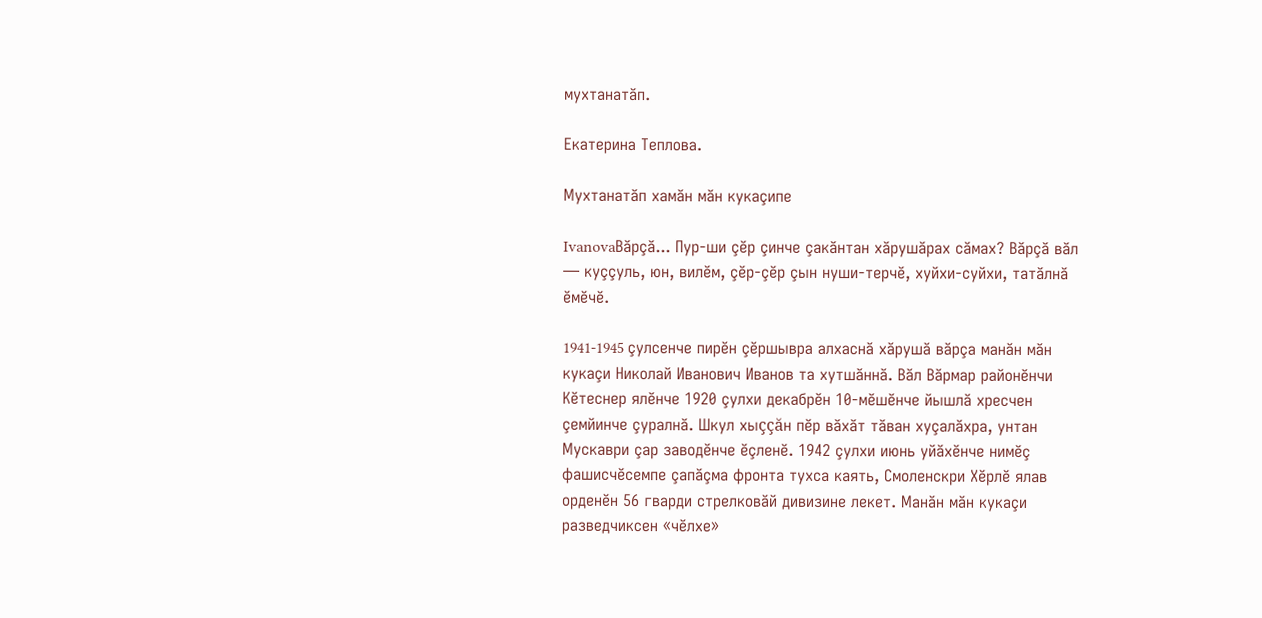мухтанатăп.

Екатерина Теплова.

Мухтанатăп хамăн мăн кукаçипе

IvanovaВăрçă... Пур-ши çĕр çинче çакăнтан хăрушăрах сăмах? Вăрçă вăл — куççуль, юн, вилĕм, çĕр-çĕр çын нуши-терчĕ, хуйхи-суйхи, татăлнă ĕмĕчĕ.

1941-1945 çулсенче пирĕн çĕршывра алхаснă хăрушă вăрçа манăн мăн кукаçи Николай Иванович Иванов та хутшăннă. Вăл Вăрмар районĕнчи Кĕтеснер ялĕнче 1920 çулхи декабрĕн 10-мĕшĕнче йышлă хресчен çемйинче çуралнă. Шкул хыççăн пĕр вăхăт тăван хуçалăхра, унтан Мускаври çар заводĕнче ĕçленĕ. 1942 çулхи июнь уйăхĕнче нимĕç фашисчĕсемпе çапăçма фронта тухса каять, Смоленскри Хĕрлĕ ялав орденĕн 56 гварди стрелковăй дивизине лекет. Манăн мăн кукаçи разведчиксен «чĕлхе»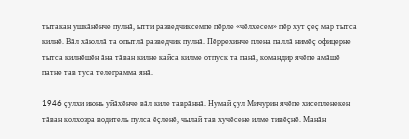тытакан ушкăнĕнче пулнă, ытти разведчиксемпе пĕрле «чĕлхесем» пĕр хут çеç мар тытса килнĕ. Вăл хăюллă та опытлă разведчик пулнă. Пĕррехинче плена паллă нимĕç офицерне тытса килнĕшĕн ăна тăван килне кайса килме отпуск та панă, командир ячĕпе амăшĕ патне тав туса телеграмма янă.

1946 çулхи июнь уйăхĕнче вăл киле таврăннă. Нумай çул Мичурин ячĕпе хисепленекен тăван колхозра водитель пулса ĕçленĕ, чылай тав хучĕсене илме тивĕçнĕ. Манăн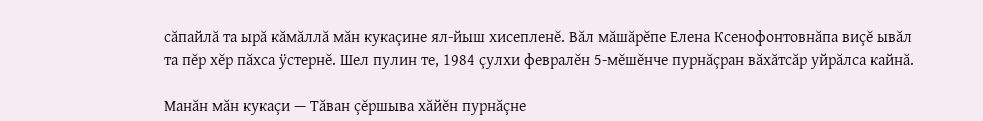сăпайлă та ырă кăмăллă мăн кукаçине ял-йыш хисепленĕ. Вăл мăшăрĕпе Елена Ксенофонтовнăпа виçĕ ывăл та пĕр хĕр пăхса ÿстернĕ. Шел пулин те, 1984 çулхи февралĕн 5-мĕшĕнче пурнăçран вăхăтсăр уйрăлса кайнă.

Манăн мăн кукаçи — Тăван çĕршыва хăйĕн пурнăçне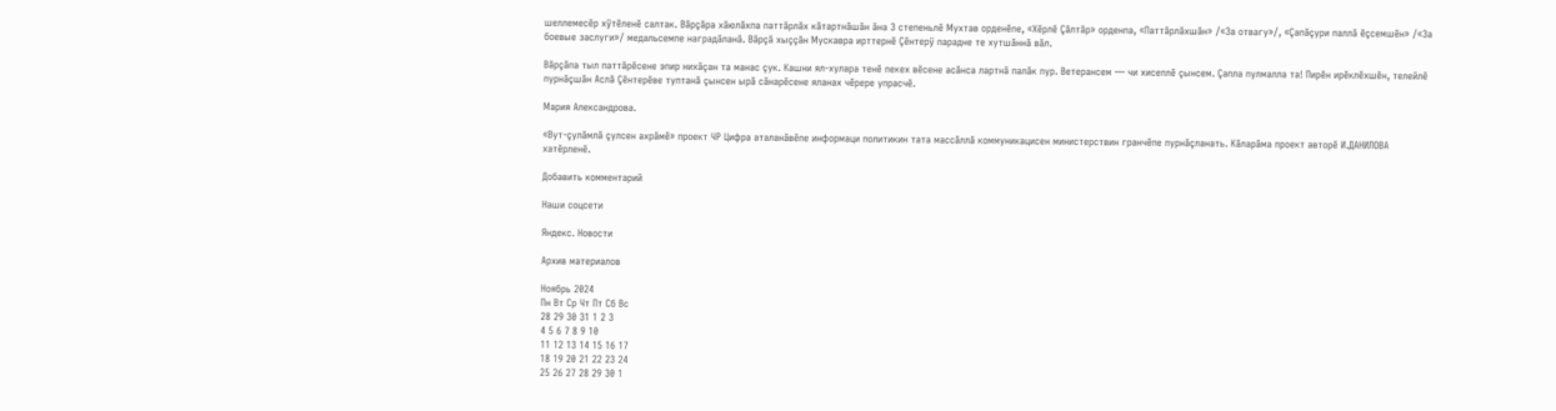шеллемесĕр хÿтĕленĕ салтак. Вăрçăра хăюлăхпа паттăрлăх кăтартнăшăн ăна 3 степеньлĕ Мухтав орденĕпе, «Хĕрлĕ Çăлтăр» орденпа, «Паттăрлăхшăн» /«За отвагу»/, «Çапăçури паллă ĕçсемшĕн» /«За боевые заслуги»/ медальсемпе наградăланă. Вăрçă хыççăн Мускавра ирттернĕ Çĕнтерÿ парадне те хутшăннă вăл.

Вăрçăпа тыл паттăрĕсене эпир нихăçан та манас çук. Кашни ял-хулара тенĕ пекех вĕсене асăнса лартнă палăк пур. Ветерансем — чи хисеплĕ çынсем. Çапла пулмалла та! Пирĕн ирĕклĕхшĕн, телейлĕ пурнăçшăн Аслă Çĕнтерĕве туптанă çынсен ырă сăнарĕсене яланах чĕрере упрасчĕ.

Мария Александрова.

«Вут-çулăмлă çулсен ахрăмĕ» проект ЧР Цифра аталанăвĕпе информаци политикин тата массăллă коммуникацисен министерствин гранчĕпе пурнăçланать. Кăларăма проект авторĕ И.ДАНИЛОВА хатĕрленĕ.

Добавить комментарий

Наши соцсети

Яндекс. Новости

Архив материалов

Ноябрь 2024
Пн Вт Ср Чт Пт Сб Вс
28 29 30 31 1 2 3
4 5 6 7 8 9 10
11 12 13 14 15 16 17
18 19 20 21 22 23 24
25 26 27 28 29 30 1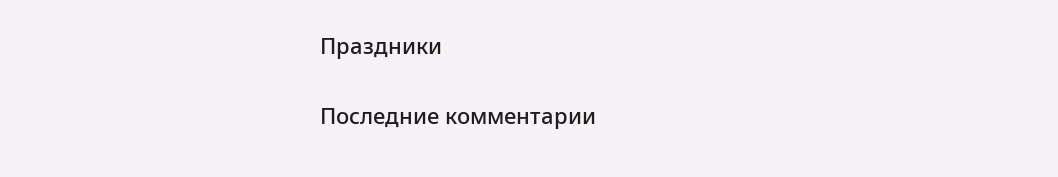Праздники

Последние комментарии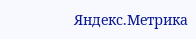Яндекс.Метрика